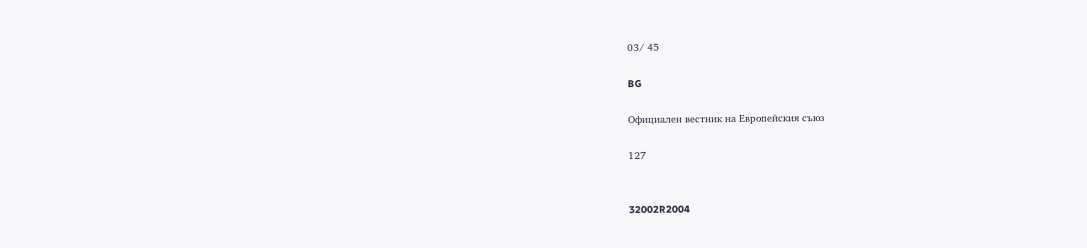03/ 45

BG

Официален вестник на Европейския съюз

127


32002R2004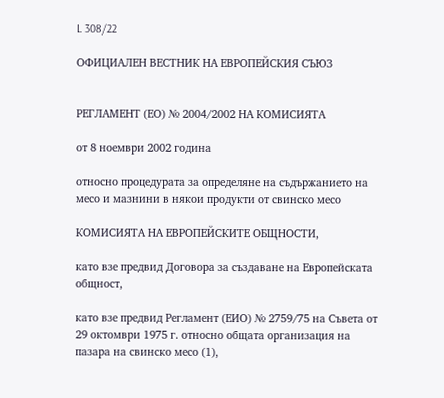L 308/22

ОФИЦИАЛЕН ВЕСТНИК НА ЕВРОПЕЙСКИЯ СЪЮЗ


РЕГЛАМЕНТ (ЕО) № 2004/2002 НА КОМИСИЯТА

от 8 ноември 2002 година

относно процедурата за определяне на съдържанието на месо и мазнини в някои продукти от свинско месо

КОМИСИЯТА НА ЕВРОПЕЙСКИТЕ ОБЩНОСТИ,

като взе предвид Договора за създаване на Европейската общност,

като взе предвид Регламент (ЕИО) № 2759/75 на Съвета от 29 октомври 1975 г. относно общата организация на пазара на свинско месо (1),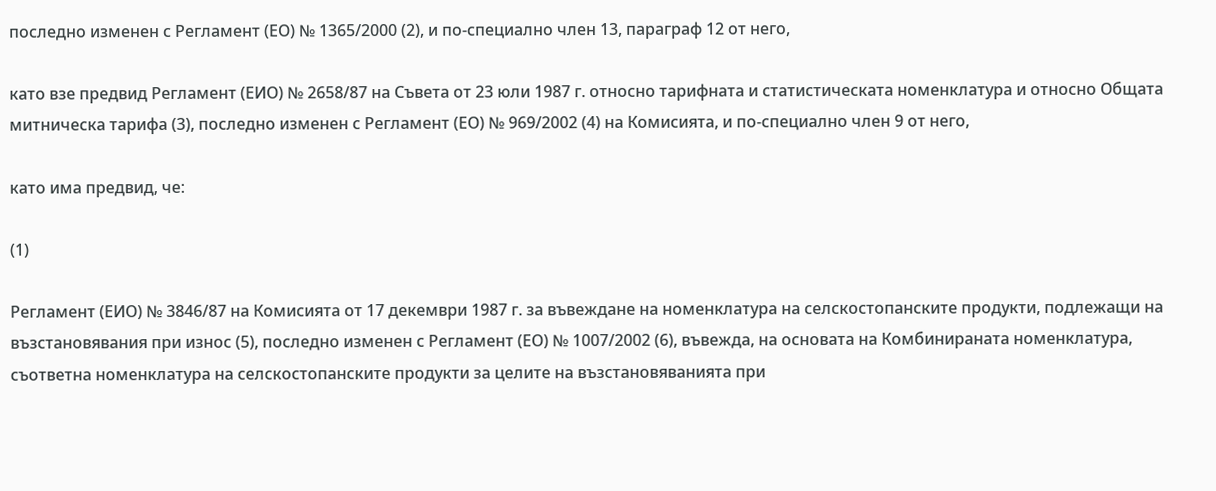последно изменен с Регламент (ЕО) № 1365/2000 (2), и по-специално член 13, параграф 12 от него,

като взе предвид Регламент (ЕИО) № 2658/87 на Съвета от 23 юли 1987 г. относно тарифната и статистическата номенклатура и относно Общата митническа тарифа (3), последно изменен с Регламент (ЕО) № 969/2002 (4) на Комисията, и по-специално член 9 от него,

като има предвид, че:

(1)

Регламент (ЕИО) № 3846/87 на Комисията от 17 декември 1987 г. за въвеждане на номенклатура на селскостопанските продукти, подлежащи на възстановявания при износ (5), последно изменен с Регламент (ЕО) № 1007/2002 (6), въвежда, на основата на Комбинираната номенклатура, съответна номенклатура на селскостопанските продукти за целите на възстановяванията при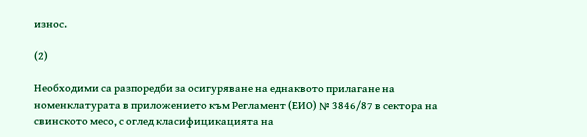износ.

(2)

Необходими са разпоредби за осигуряване на еднаквото прилагане на номенклатурата в приложението към Регламент (ЕИО) № 3846/87 в сектора на свинското месо, с оглед класифицикацията на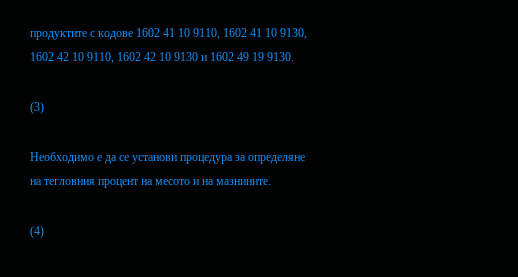продуктите с кодове 1602 41 10 9110, 1602 41 10 9130, 1602 42 10 9110, 1602 42 10 9130 и 1602 49 19 9130.

(3)

Необходимо е да се установи процедура за определяне на тегловния процент на месото и на мазнините.

(4)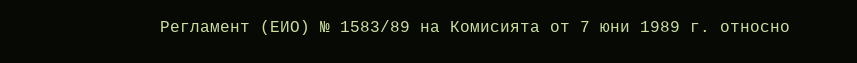Регламент (ЕИО) № 1583/89 на Комисията от 7 юни 1989 г. относно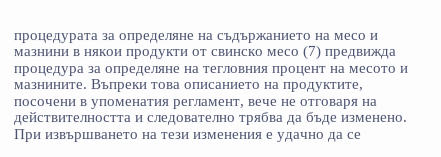процедурата за определяне на съдържанието на месо и мазнини в някои продукти от свинско месо (7) предвижда процедура за определяне на тегловния процент на месото и мазнините. Въпреки това описанието на продуктите, посочени в упоменатия регламент, вече не отговаря на действителността и следователно трябва да бъде изменено. При извършването на тези изменения е удачно да се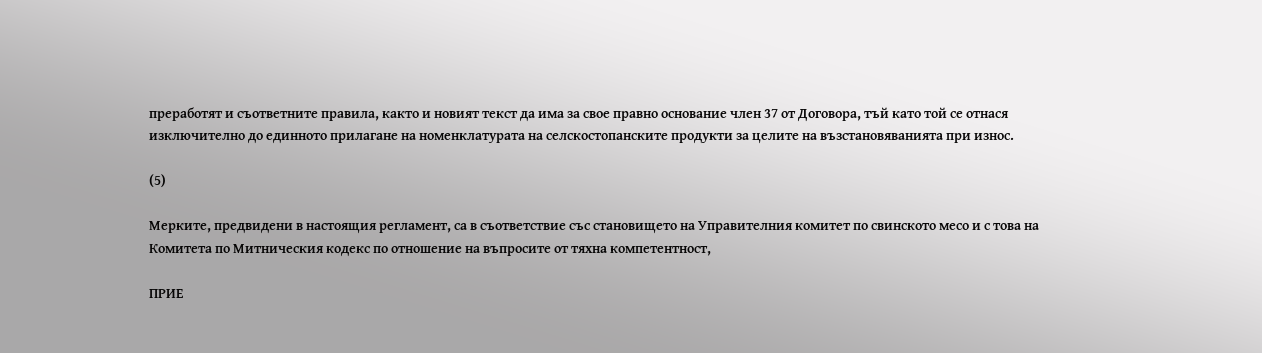преработят и съответните правила, както и новият текст да има за свое правно основание член 37 от Договора, тъй като той се отнася изключително до единното прилагане на номенклатурата на селскостопанските продукти за целите на възстановяванията при износ.

(5)

Мерките, предвидени в настоящия регламент, са в съответствие със становището на Управителния комитет по свинското месо и с това на Комитета по Митническия кодекс по отношение на въпросите от тяхна компетентност,

ПРИЕ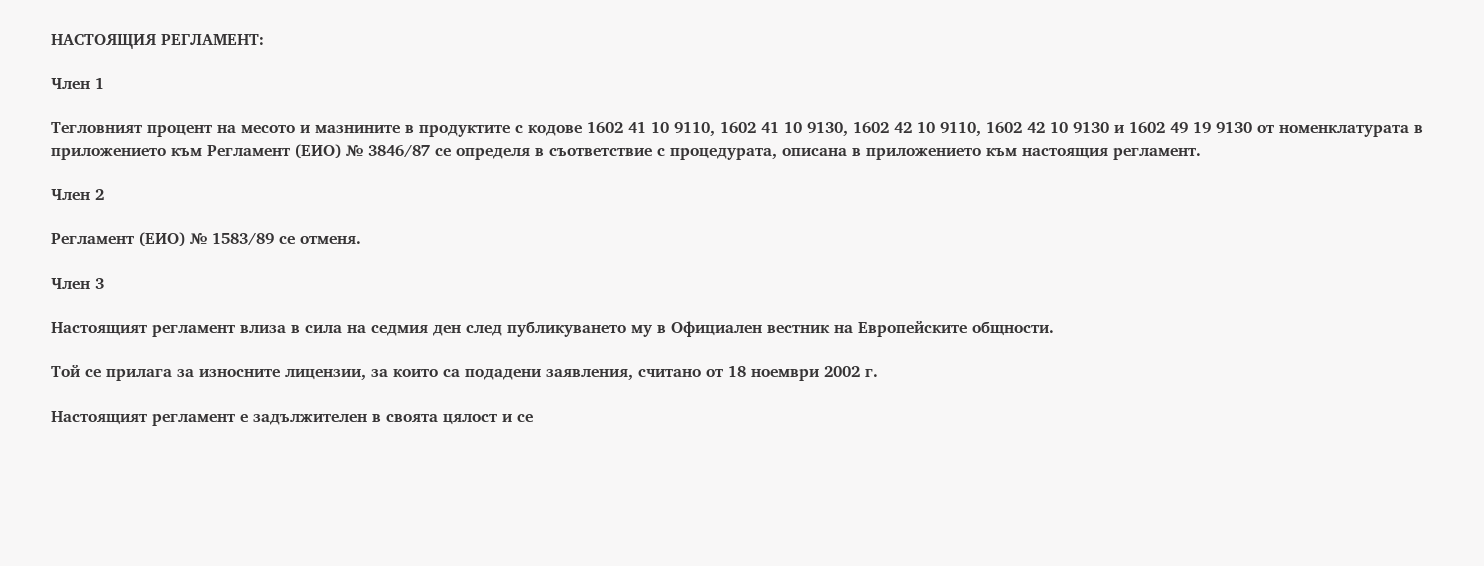НАСТОЯЩИЯ РЕГЛАМЕНТ:

Член 1

Тегловният процент на месото и мазнините в продуктите с кодове 1602 41 10 9110, 1602 41 10 9130, 1602 42 10 9110, 1602 42 10 9130 и 1602 49 19 9130 от номенклатурата в приложението към Регламент (ЕИО) № 3846/87 се определя в съответствие с процедурата, описана в приложението към настоящия регламент.

Член 2

Регламент (ЕИО) № 1583/89 се отменя.

Член 3

Настоящият регламент влиза в сила на седмия ден след публикуването му в Официален вестник на Европейските общности.

Той се прилага за износните лицензии, за които са подадени заявления, считано от 18 ноември 2002 г.

Настоящият регламент е задължителен в своята цялост и се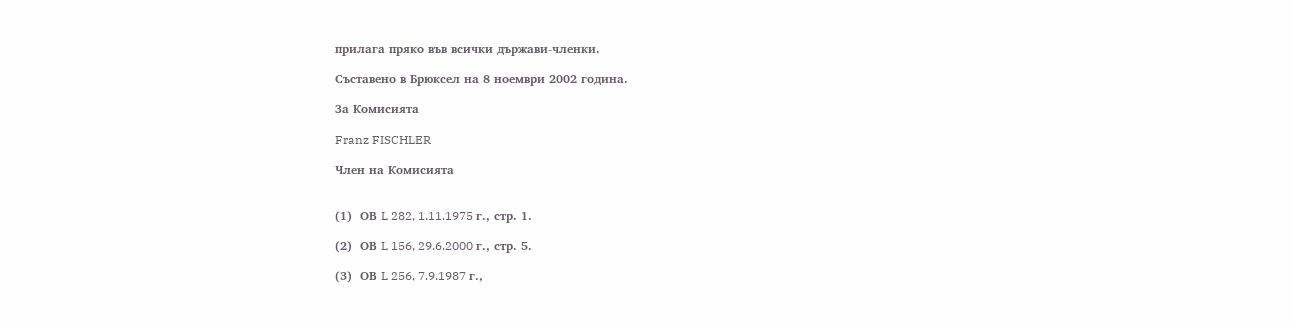прилага пряко във всички държави-членки.

Съставено в Брюксел на 8 ноември 2002 година.

За Комисията

Franz FISCHLER

Член на Комисията


(1)  ОВ L 282, 1.11.1975 г., стр. 1.

(2)  ОВ L 156, 29.6.2000 г., стр. 5.

(3)  ОВ L 256, 7.9.1987 г.,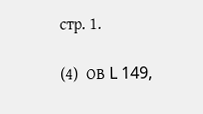стр. 1.

(4)  ОВ L 149,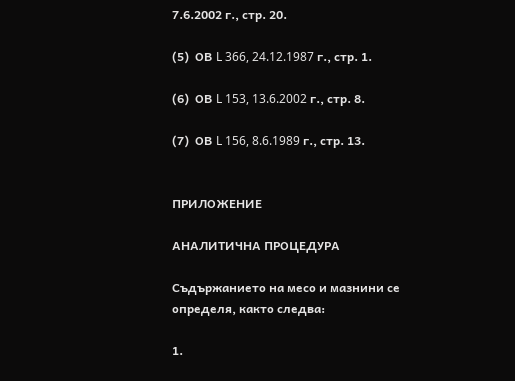7.6.2002 г., стр. 20.

(5)  ОВ L 366, 24.12.1987 г., стр. 1.

(6)  ОВ L 153, 13.6.2002 г., стр. 8.

(7)  ОВ L 156, 8.6.1989 г., стр. 13.


ПРИЛОЖЕНИЕ

АНАЛИТИЧНА ПРОЦЕДУРА

Съдържанието на месо и мазнини се определя, както следва:

1.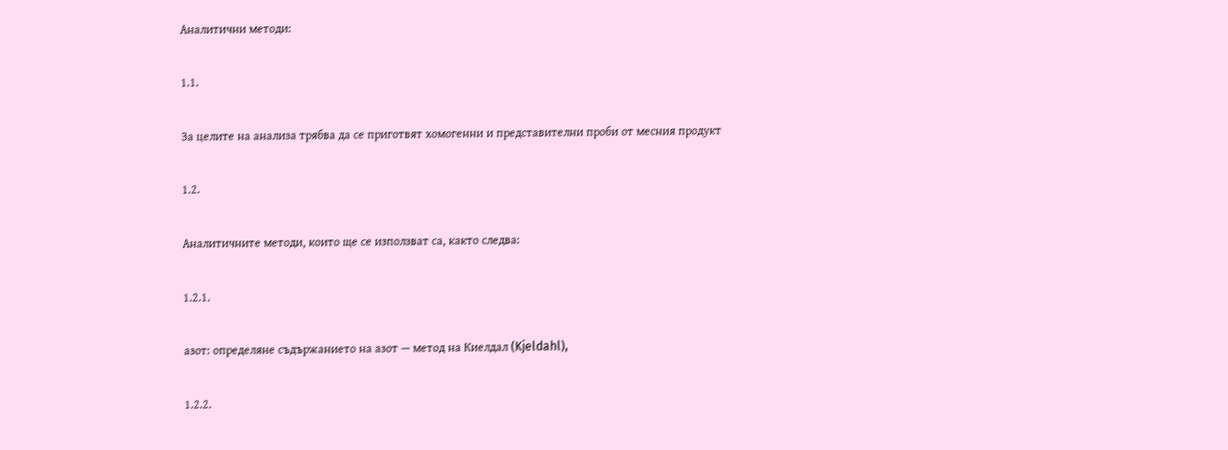Аналитични методи:

1.1.

За целите на анализа трябва да се приготвят хомогенни и представителни проби от месния продукт

1.2.

Аналитичните методи, които ще се използват са, както следва:

1.2.1.

азот: определяне съдържанието на азот — метод на Киелдал (Kjeldahl),

1.2.2.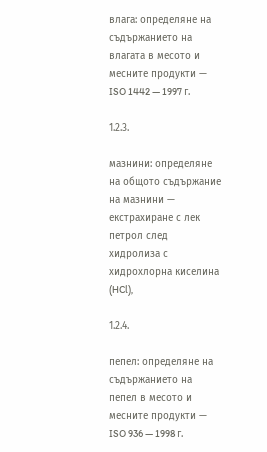влага: определяне на съдържанието на влагата в месото и месните продукти — ISO 1442 — 1997 г.

1.2.3.

мазнини: определяне на общото съдържание на мазнини — екстрахиране с лек петрол след хидролиза с хидрохлорна киселина (HCl),

1.2.4.

пепел: определяне на съдържанието на пепел в месото и месните продукти — ISO 936 — 1998 г.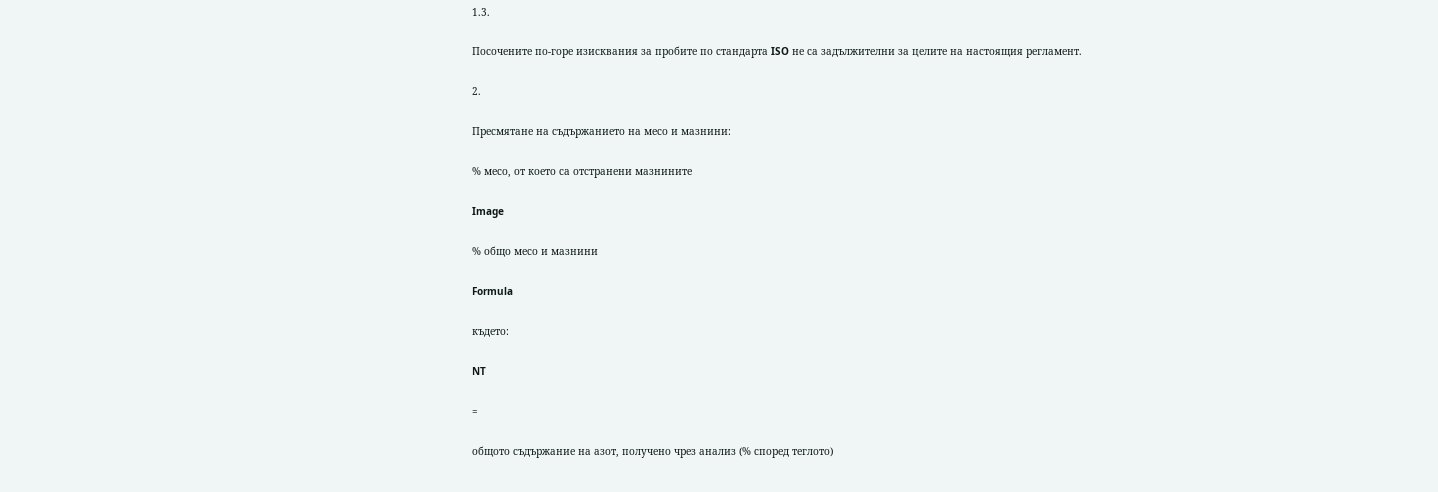1.3.

Посочените по-горе изисквания за пробите по стандарта ISO не са задължителни за целите на настоящия регламент.

2.

Пресмятане на съдържанието на месо и мазнини:

% месо, от което са отстранени мазнините

Image

% общо месо и мазнини

Formula

където:

NT

=

общото съдържание на азот, получено чрез анализ (% според теглото)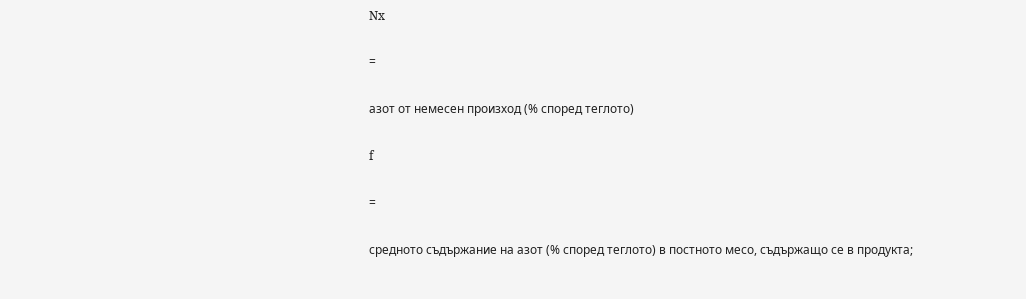Nx

=

азот от немесен произход (% според теглото)

f

=

средното съдържание на азот (% според теглото) в постното месо, съдържащо се в продукта;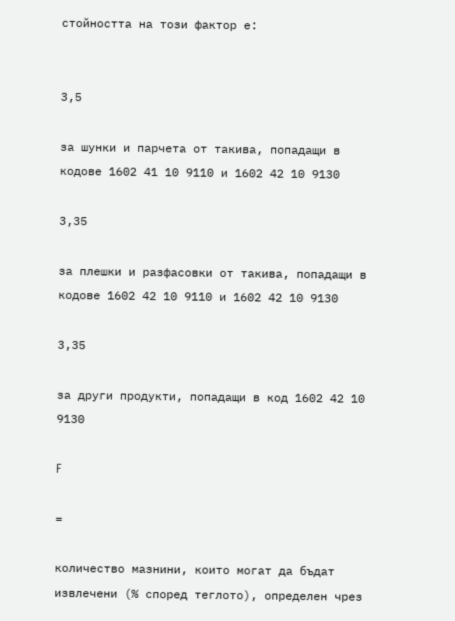стойността на този фактор е:


3,5

за шунки и парчета от такива, попадащи в кодове 1602 41 10 9110 и 1602 42 10 9130

3,35

за плешки и разфасовки от такива, попадащи в кодове 1602 42 10 9110 и 1602 42 10 9130

3,35

за други продукти, попадащи в код 1602 42 10 9130

F

=

количество мазнини, които могат да бъдат извлечени (% според теглото), определен чрез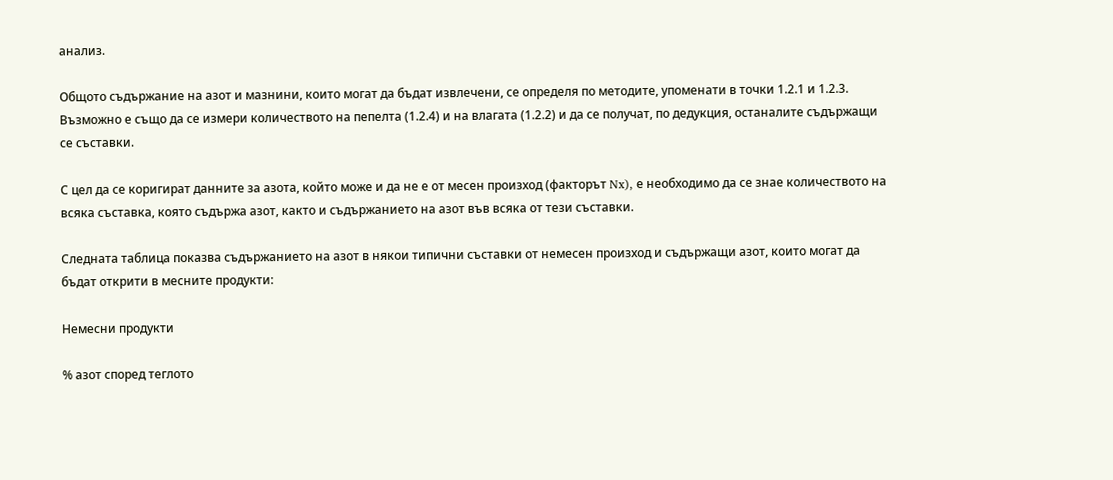анализ.

Общото съдържание на азот и мазнини, които могат да бъдат извлечени, се определя по методите, упоменати в точки 1.2.1 и 1.2.3. Възможно е също да се измери количеството на пепелта (1.2.4) и на влагата (1.2.2) и да се получат, по дедукция, останалите съдържащи се съставки.

С цел да се коригират данните за азота, който може и да не е от месен произход (факторът Nx), е необходимо да се знае количеството на всяка съставка, която съдържа азот, както и съдържанието на азот във всяка от тези съставки.

Следната таблица показва съдържанието на азот в някои типични съставки от немесен произход и съдържащи азот, които могат да бъдат открити в месните продукти:

Немесни продукти

% азот според теглото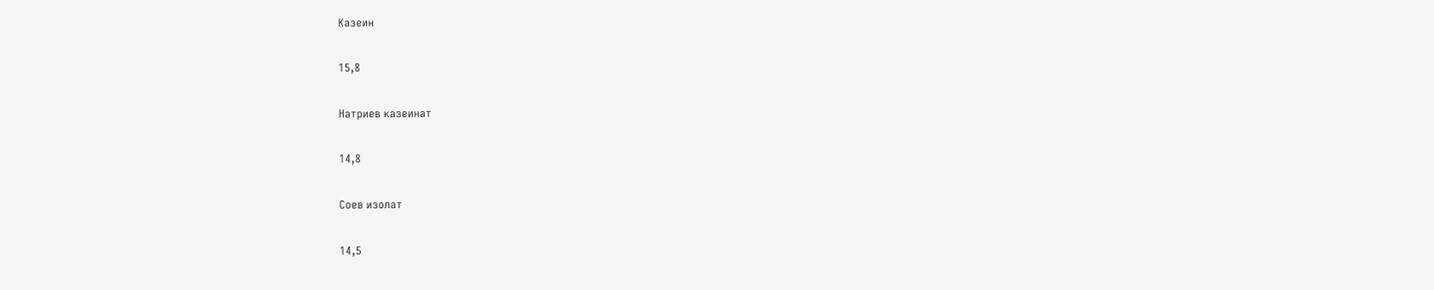Казеин

15,8

Натриев казеинат

14,8

Соев изолат

14,5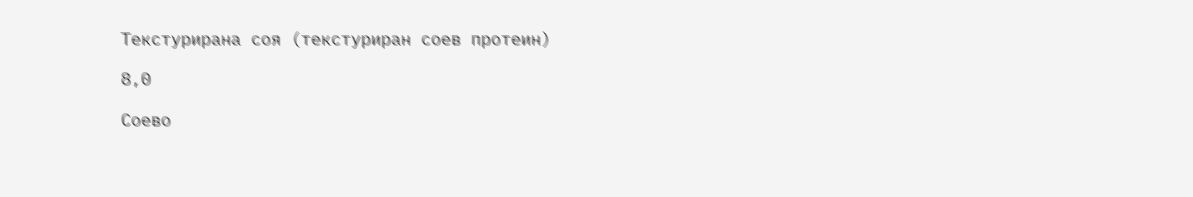Текстурирана соя (текстуриран соев протеин)

8,0

Соево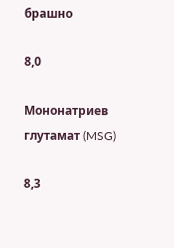брашно

8,0

Мононатриев глутамат (MSG)

8,3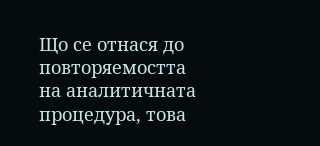Що се отнася до повторяемостта на аналитичната процедура, това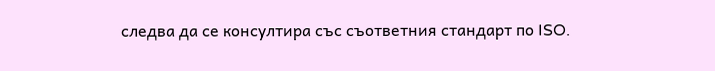следва да се консултира със съответния стандарт по ISO.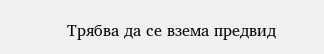Трябва да се взема предвид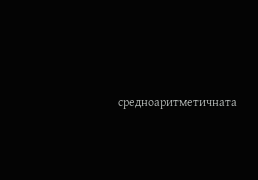средноаритметичната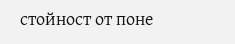стойност от поне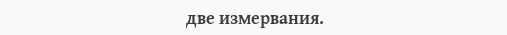две измервания.